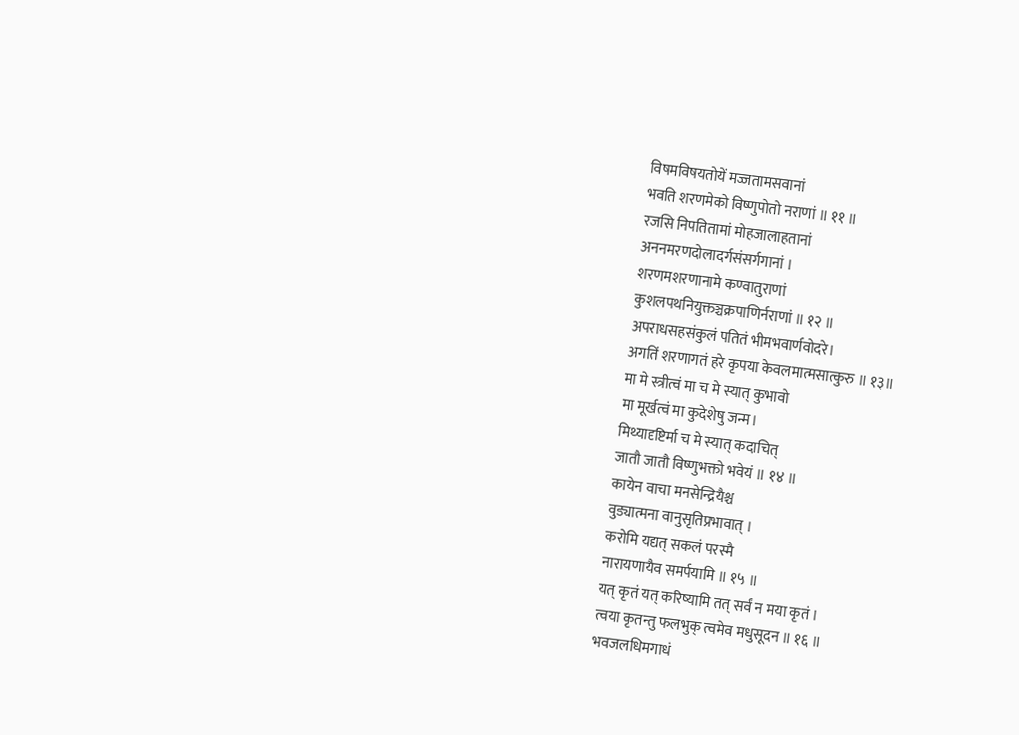विषमविषयतोयें मज्जतामसवानां
भवति शरणमेको विष्णुपोतो नराणां ॥ ११ ॥
रजसि निपतितामां मोहजालाहतानां
अननमरणदोलादर्गसंसर्गगानां ।
शरणमशरणानामे कण्वातुराणां
कुशलपथनियुक्तञ्चक्रपाणिर्नराणां ॥ १२ ॥
अपराधसहसंकुलं पतितं भीमभवार्णवोदरे।
अगतिं शरणागतं हरे कृपया केवलमात्मसात्कुरु ॥ १३॥
मा मे स्त्रीत्वं मा च मे स्यात् कुभावो
मा मूर्खत्वं मा कुदेशेषु जन्म।
मिथ्यादृष्टिर्मा च मे स्यात् कदाचित्
जातौ जातौ विष्णुभक्तो भवेयं ॥ १४ ॥
कायेन वाचा मनसेन्द्रियैश्च
वुड्यात्मना वानुसृतिप्रभावात् ।
करोमि यद्यत् सकलं परस्मै
नारायणायैव समर्पयामि ॥ १५ ॥
यत् कृतं यत् करिष्यामि तत् सर्वं न मया कृतं ।
त्वया कृतन्तु फलभुक् त्वमेव मधुसूदन ॥ १६ ॥
भवजलधिमगाधं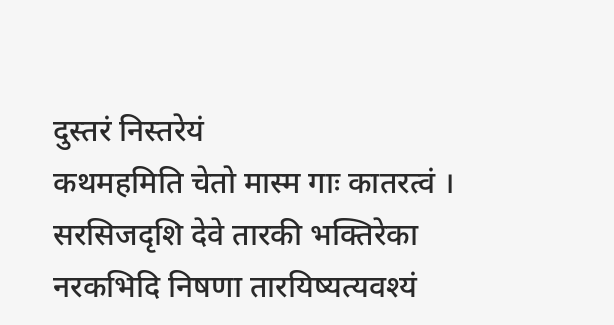दुस्तरं निस्तरेयं
कथमहमिति चेतो मास्म गाः कातरत्वं ।
सरसिजदृशि देवे तारकी भक्तिरेका
नरकभिदि निषणा तारयिष्यत्यवश्यं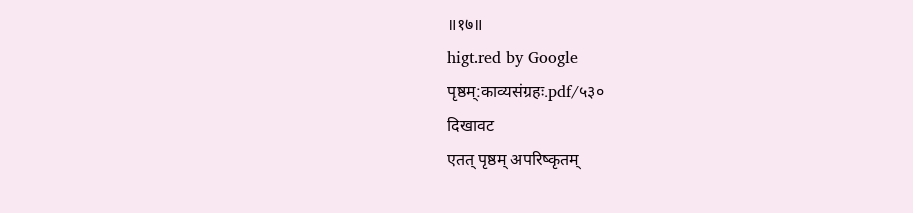॥१७॥
higt.red by Google
पृष्ठम्:काव्यसंग्रहः.pdf/५३०
दिखावट
एतत् पृष्ठम् अपरिष्कृतम्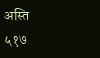अस्ति
५१७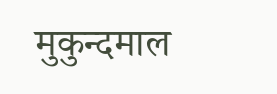मुकुन्दमाल